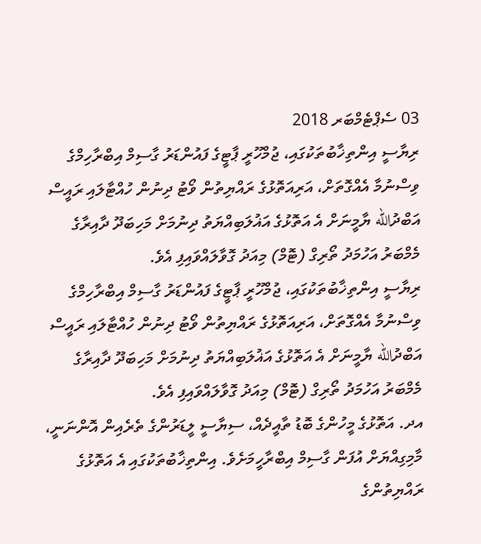03 ސެޕްޓެމްބަރ 2018
ރިޔާސީ އިންތިޚާބުތަކުގައި، ޖުމްހޫރީ ޕާޓީގެ ފައުންޑަރު ގާސިމް އިބްރާހިމްގެ ވިސްނުމާ އެއްގޮތަށް، އަރިއަތޮޅުގެ ރައްޔިތުން ވޯޓު ދިނުން ހުއްޓާލައި ރައީސް އަބްދުالله ޔާމީނަށް އެ އަތޮޅުގެ އަޣުލަބިއްޔަތު ދިނުމަށް މަހިބަދޫ ދާއިރާގެ މެމްބަރު އަހުމަދު ތޯރިގް (ޓޮމް) މިއަދު ގޮވާލައްވައިފި އެވެ.
ރިޔާސީ އިންތިޚާބުތަކުގައި، ޖުމްހޫރީ ޕާޓީގެ ފައުންޑަރު ގާސިމް އިބްރާހިމްގެ ވިސްނުމާ އެއްގޮތަށް، އަރިއަތޮޅުގެ ރައްޔިތުން ވޯޓު ދިނުން ހުއްޓާލައި ރައީސް އަބްދުالله ޔާމީނަށް އެ އަތޮޅުގެ އަޣުލަބިއްޔަތު ދިނުމަށް މަހިބަދޫ ދާއިރާގެ މެމްބަރު އަހުމަދު ތޯރިގް (ޓޮމް) މިއަދު ގޮވާލައްވައިފި އެވެ.
އދ. އަތޮޅުގެ މީހުންގެ ބޮޑު ތާއީދެއް، ސިޔާސީ ލީޑަރުންގެ ތެރެއިން އޮންނަނީ، މާމިގިއްޔަށް އުފަން ގާސިމް އިބްރާހީމަށެވެ. އިންތިޚާބުތަކުގައި އެ އަތޮޅުގެ ރައްޔިތުންގެ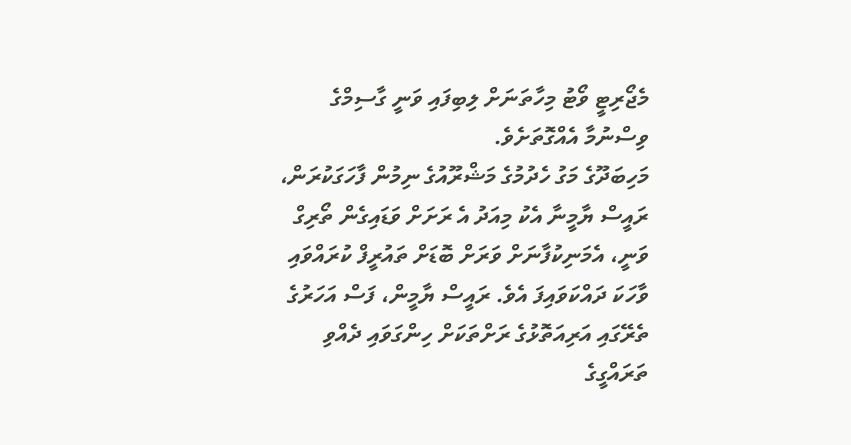މެޖޯރިޓީ ވޯޓު މިހާތަނަށް ލިބިފައި ވަނީ ގާސިމްގެ ވިސްނުމާ އެއްގޮތަށެވެ.
މަހިބަދޫގެ މަގު ހެދުމުގެ މަޝްރޫއުގެ ނިމުން ފާހަގަކުރަން، ރައީސް ޔާމީނާ އެކު މިއަދު އެ ރަށަށް ވަޑައިގެން ތޯރިގް ވަނީ، އެމަނިކުފާނަށް ވަރަށް ބޮޑަށް ތައުރީފް ކުރައްވައި ވާހަކަ ދައްކަވައިފަ އެވެ. ރައީސް ޔާމީން، ފަސް އަހަރުގެ ތެރޭގައި އަރިއަތޮޅުގެ ރަށްތަކަށް ހިންގަވައި ދެއްވި ތަރައްގީގެ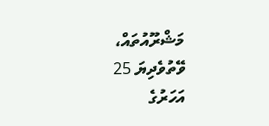މަޝްރޫއުތައް، ވޭތުވެދިޔަ 25 އަހަރުގެ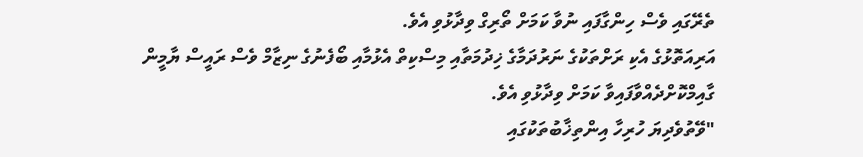ތެރޭގައި ވެސް ހިންގާފައި ނުވާ ކަމަށް ތޯރިގް ވިދާޅުވި އެވެ.
އަރިއަތޮޅުގެ އެކި ރަށްތަކުގެ ނަރުދަމާގެ ޚިދުމަތާއި މިސްކިތް އެޅުމާއި ބޯފެނުގެ ނިޒާމް ވެސް ރައީސް ޔާމީން ގާއިމްކޮށްދެއްވާފައިވާ ކަމަށް ވިދާޅުވި އެވެ.
"ވޭތުވެދިޔަ ހުރިހާ އިންތިޚާބުތަކުގައި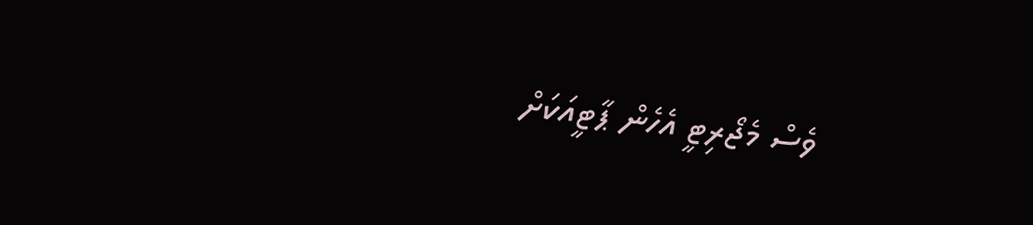ވެސް މެޖޯރިޓީ އެހެން ޕާޓީއަކަށް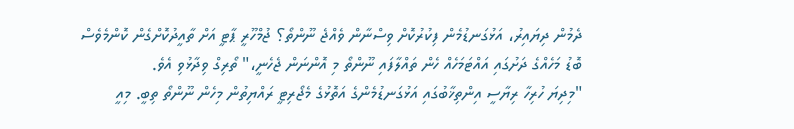ދެމުން ދިޔައިރު، އަޅުގަނޑުމެން ފިކުރުކޮށް ވިސްނާން ވެއްޖެ ނޫންތޯ؟ ޖުމްހޫރީ ޕާޓީ އަށް ތާއީދުކޮށްގެން ކޮންމެވެސް ބޮޑު މަހެއްގެ ދަށުގައި އައްޓަމަހެއް ހެން ތައްލާފައި ނޫންތޯ މި އޮންނަން ޖެހެނީ،" ތޯރިގް ވިދާޅުވި އެވެ.
"މިދިޔަ ހުރިހާ ރިޔާސީ އިންތިޚާބުގައި އަޅުގަނޑުމެންގެ އަތޮޅުގެ މެޖޯރިޓީ ރައްޔިތުން މިހެން ނޫންތޯ ތިބީ. މިއީ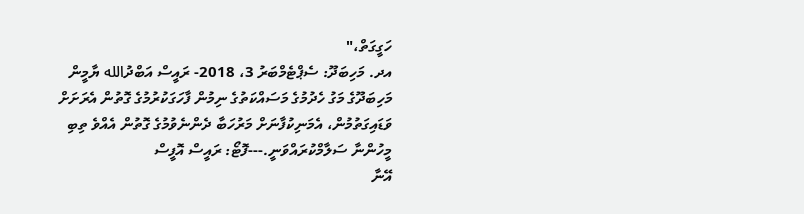ހަގީގަތް،"
އދ. މަހިބަދޫ: ސެޕްޓެމްބަރު 3، 2018- ރައީސް އަބްދުالله ޔާމީން މަހިބަދޫގެ މަގު ހެދުމުގެ މަސައްކަތުގެ ނިމުން ފާހަގަކުރުމުގެ ގޮތުން އެރަށަށް ވަޑައިގަތުމުން، އެމަނިކުފާނަށް މަރުހަބާ ދެންނެވުމުގެ ގޮތުން އެއްވެ ތިބި މީހުންނާ ސަލާމްކުރައްވަނީ.---ފޮޓޯ: ރައީސް އޮފީސް
އޭނާ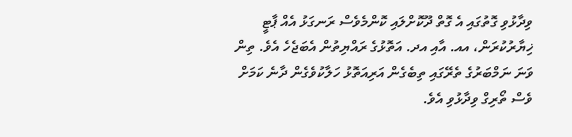ވިދާޅުވި ގޮތުގައި އެ ގޮތް ދޫކޮށްލައި ކޮންމެވެސް ރަނގަޅު އެއް ޕާޓީ ޚިޔާރުކުރަން، އއ. އާއި އދ. އަތޮޅުގެ ރައްޔިތުން އެބަޖެހެ އެވެ. ތިން ވަނަ ނަމްބަރުގެ ތެރޭގައި ތިބެގެން އަރިއަތޮޅު ހަލާކުވެގެން ދާނެ ކަމަށް ވެސް ތޯރިގް ވިދާޅުވި އެވެ.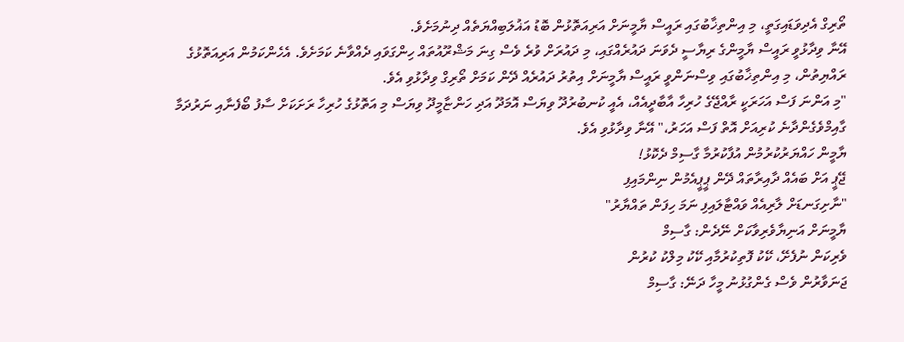ތޯރިގް އެދިވަޑައިގަތީ، މި އިންތިޚާބުގައި ރައީސް ޔާމީނަށް އަރިއަތޮޅުން ބޮޑު އަޣުލަބިއްޔަތެއް ދިނުމަށެވެ.
އޭނާ ވިދާޅުވީ ރައީސް ޔާމީންގެ ރިޔާސީ ދެވަނަ ދައުރެއްގައި، މި ދައުރަށް ވުރެ ވެސް ގިނަ މަޝްރޫއުތައް ހިންގަވައި ދެއްވާނެ ކަމަށެވެ. އެހެންކަމުން އަރިއަތޮޅުގެ ރައްޔިތުން، މި އިންތިޚާބުގައި ވިސްނަންވީ ރައީސް ޔާމީނަށް އިތުރު ދައުރެއް ދޭން ކަމަށް ތޯރިގް ވިދާޅުވި އެވެ.
"މި އަންނަ ފަސް އަހަރަކީ ރާއްޖޭގެ ހުރިހާ އާބާދީއެއް، އެއީ ކުނބުރުދޫ ވިޔަސް އޮމަދޫ އަދި ހަންޏާމީދޫ ވިޔަސް މި އަތޮޅުގެ ހުރިހާ ރަށަކަށް ސާފު ބޯފެނާއި ނަރުދަމާ ގާއިމްވެގެންދާނެ ކުރިއަށް އޮތް ފަސް އަހަރު،" އޭނާ ވިދާޅުވި އެވެ.
ޔާމީން ހައްޔަރުކުރުމުން އުފާކުރުމާ ގާސިމް ދެކޮޅު!
ޖޭޕީ އަށް ބައެއް ދާއިރާތައް ދޭން ޕީޕީއެމުން ނިންމައިފި
"ނާށިގަނޑަށް ލާރިއެއް ވައްޓާލައިފި ނަމަ ހިފަން ތައްޔާރު"
ޔާމީނަށް އަނިޔާވެރިވާކަށް ނޭދެން: ގާސިމް
ވެރިކަން ނުފެށޭ، ކޭކު ފޮތިކުރުމާއި ކޭކު މިލްކު ކުރުން
ޖަނަވާރުން ވެސް ގެންގުޅުނު މީހާ ދަނޭ: ގާސިމް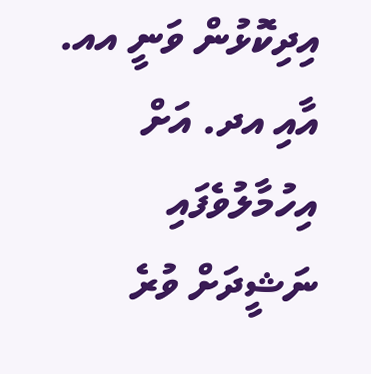އިދިކޮޅުން ވަނީ އއ. އާއި އދ. އަށް އިހުމާލުވެފައި
ނަޝީދަށް ވުރެ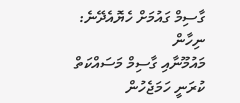ގާސިމް ގައުމަށް ހެޔޮއެދޭނެ: ނިހާން
މައުމޫނާއި ގާސިމް މަސައްކަތް ކުރަނީ ހަމަޖެހުން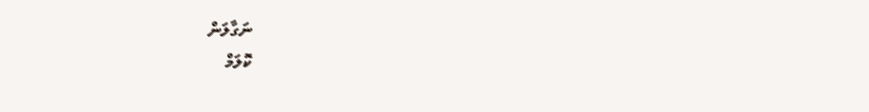ނަގާލަން
ކޮލަމް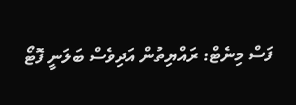ފަސް މިނެޓް: ރައްޔިތުން އަދިވެސް ބަލަނީ ފޮޓޯ